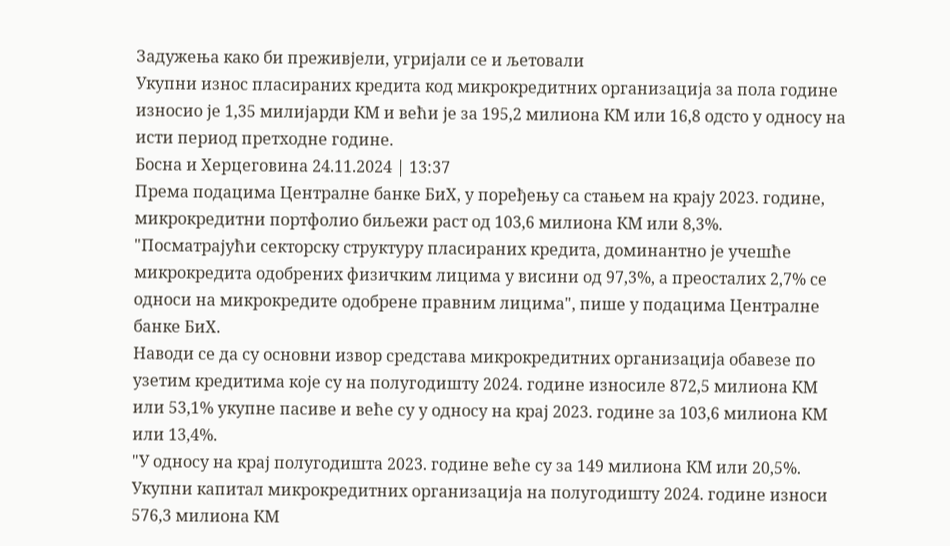Задужења како би преживјели, угријали се и љетовали
Укупни износ пласираних кредита код микрокредитних организација за пола године износио је 1,35 милијарди КМ и већи је за 195,2 милиона КМ или 16,8 одсто у односу на исти период претходне године.
Босна и Херцеговина 24.11.2024 | 13:37
Према подацима Централне банке БиХ, у поређењу са стањем на крају 2023. године, микрокредитни портфолио биљежи раст од 103,6 милиона КМ или 8,3%.
"Посматрајући секторску структуру пласираних кредита, доминантно је учешће микрокредита одобрених физичким лицима у висини од 97,3%, а преосталих 2,7% се односи на микрокредите одобрене правним лицима", пише у подацима Централне банке БиХ.
Наводи се да су основни извор средстава микрокредитних организација обавезе по узетим кредитима које су на полугодишту 2024. године износиле 872,5 милиона КМ или 53,1% укупне пасиве и веће су у односу на крај 2023. године за 103,6 милиона КМ или 13,4%.
"У односу на крај полугодишта 2023. године веће су за 149 милиона КМ или 20,5%. Укупни капитал микрокредитних организација на полугодишту 2024. године износи 576,3 милиона КМ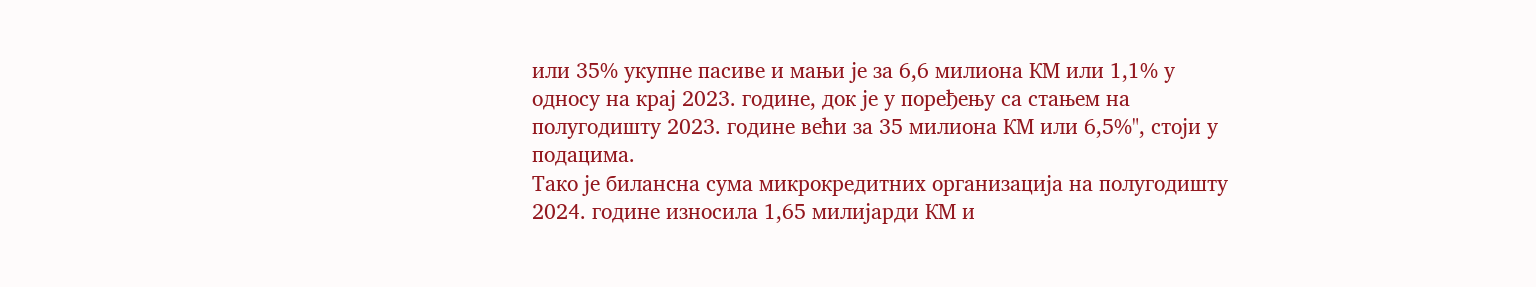или 35% укупне пасиве и мањи је за 6,6 милиона КМ или 1,1% у односу на крај 2023. године, док је у поређењу са стањем на полугодишту 2023. године већи за 35 милиона КМ или 6,5%", стоји у подацима.
Тако је билансна сума микрокредитних организација на полугодишту 2024. године износила 1,65 милијарди КМ и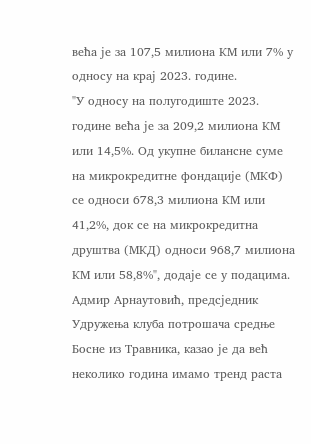већа је за 107,5 милиона КМ или 7% у односу на крај 2023. године.
"У односу на полугодиште 2023. године већа је за 209,2 милиона КМ или 14,5%. Од укупне билансне суме на микрокредитне фондације (МКФ) се односи 678,3 милиона КМ или 41,2%, док се на микрокредитна друштва (МКД) односи 968,7 милиона КМ или 58,8%", додаје се у подацима.
Адмир Арнаутовић, предсједник Удружења клуба потрошача средње Босне из Травника, казао је да већ неколико година имамо тренд раста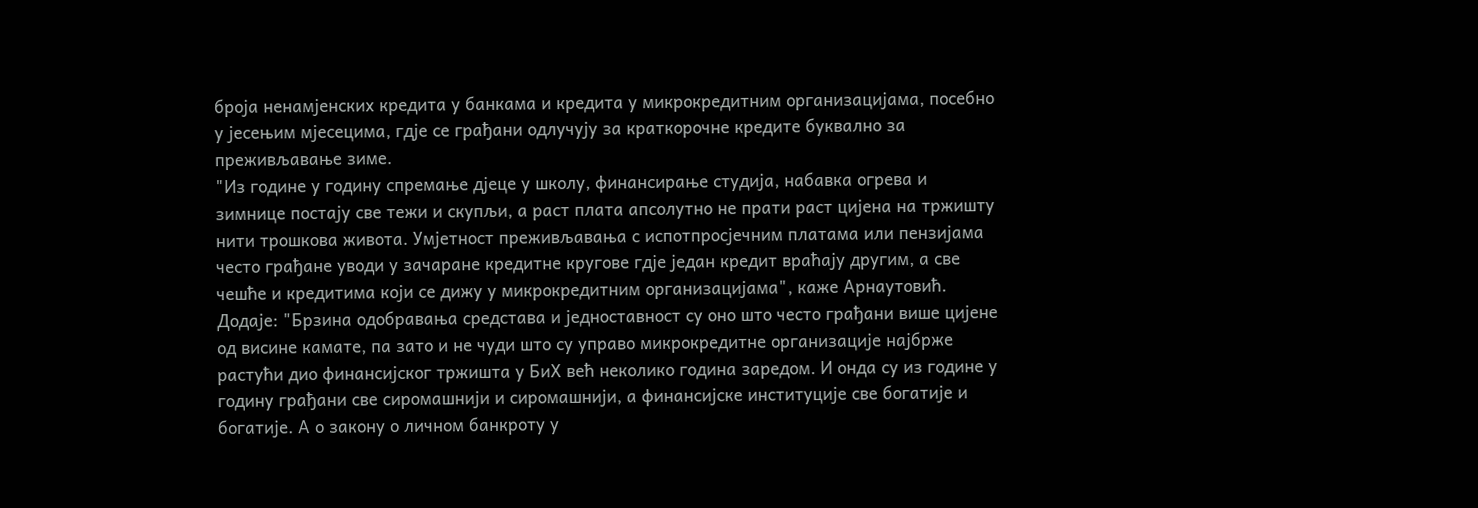броја ненамјенских кредита у банкама и кредита у микрокредитним организацијама, посебно у јесењим мјесецима, гдје се грађани одлучују за краткорочне кредите буквално за преживљавање зиме.
"Из године у годину спремање дјеце у школу, финансирање студија, набавка огрева и зимнице постају све тежи и скупљи, а раст плата апсолутно не прати раст цијена на тржишту нити трошкова живота. Умјетност преживљавања с испотпросјечним платама или пензијама често грађане уводи у зачаране кредитне кругове гдје један кредит враћају другим, а све чешће и кредитима који се дижу у микрокредитним организацијама", каже Арнаутовић.
Додаје: "Брзина одобравања средстава и једноставност су оно што често грађани више цијене од висине камате, па зато и не чуди што су управо микрокредитне организације најбрже растући дио финансијског тржишта у БиХ већ неколико година заредом. И онда су из године у годину грађани све сиромашнији и сиромашнији, а финансијске институције све богатије и богатије. А о закону о личном банкроту у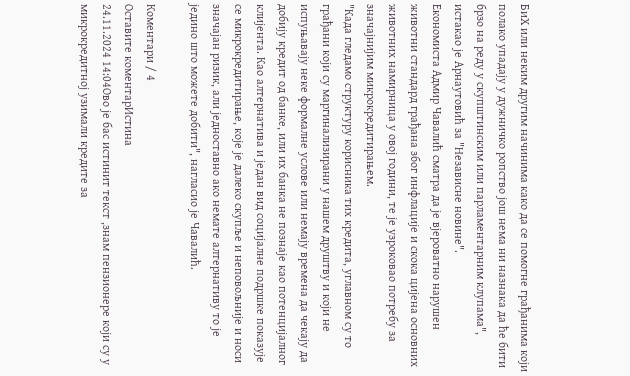БиХ или неким другим начинима како да се помогне грађанима који полако упадају у дужничко ропство још нема ни назнака да ће бити брзо на реду у скупштинским или парламентарним клупама", истакао је Арнаутовић за "Независне новине".
Економиста Адмир Чавалић сматра да је вјероватно нарушен животни стандард грађана због инфлације и скока цијена основних животних намирница у овој години, те је узроковао потребу за значајнијим микрокредитирањем.
"Када гледамо структуру корисника тих кредита, углавном су то грађани који су маргинализирани у нашем друштву и који не испуњавају неке формалне услове или немају времена да чекају да добију кредит од банке, или их банка не познаје као потенцијалног клијента. Као алтернатива и један вид социјалне подршке показује се микрокредитирање, које је далеко скупље и неповољније и носи значајан ризик, али једноставно ако немате алтернативу то је једино што можете добити", нагласио је Чавалић.

Коментари / 4
Оставите коментарИстина
24.11.2024 14:04Ово је бас истинит текст ,знам пензионере који су у микрокредитној узимали кредите за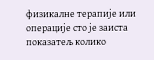физикалне терапије или операције сто је заиста показатељ колико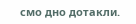смо дно дотакли.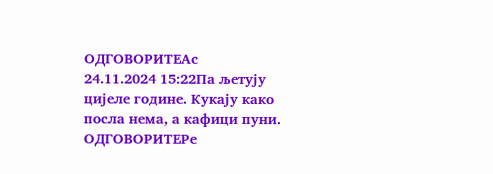ОДГОВОРИТЕАс
24.11.2024 15:22Па љетују цијеле године. Кукају како посла нема, а кафици пуни.
ОДГОВОРИТЕРе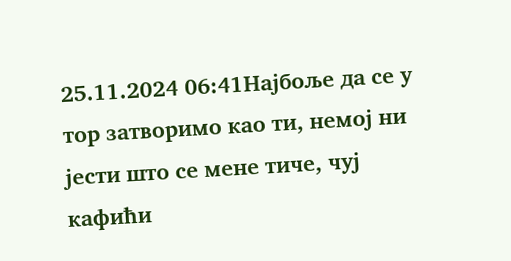25.11.2024 06:41Најбоље да се у тор затворимо као ти, немој ни јести што се мене тиче, чуј кафићи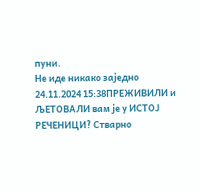пуни.
Не иде никако заједно
24.11.2024 15:38ПРЕЖИВИЛИ и ЉЕТОВАЛИ вам је у ИСТОЈ РЕЧЕНИЦИ? Стварно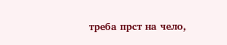треба прст на чело,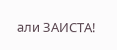али ЗАИСТА!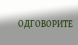ОДГОВОРИТЕ